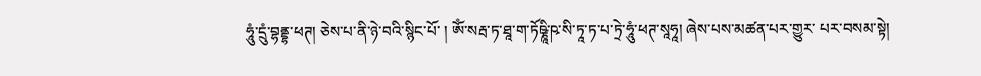ཧཱུཾ་དྲུཾ་བྷནྡྷ་ཕཊ། ཅེས་པ་ནི་ཉེ་བའི་སྙིང་པོ་ ། ཨོཾ་སརྦ་ཏ་ཐཱ་ག་ཏོཥྞཱི་ཥ་སི་ཏཱ་ཏ་པ་ཏྲེ་ཧཱུཾ་ཕཊ་སཱཧཱ། ཞེས་པས་མཚན་པར་གྱུར་ པར་བསམ་སྟེ།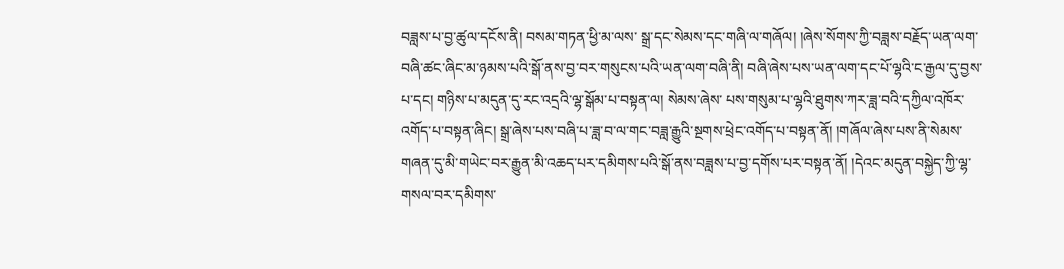བཟླས་པ་བྱ་ཚུལ་དངོས་ནི། བསམ་གཏན་ཕྱི་མ་ལས་ སྒྲ་དང་སེམས་དང་གཞི་ལ་གཞོལ། །ཞེས་སོགས་ཀྱི་བཟླས་བརྗོད་ཡན་ལག་བཞི་ཚང་ཞིང་མ་ཉམས་པའི་སྒོ་ནས་བྱ་བར་གསུངས་པའི་ཡན་ལག་བཞི་ནི། བཞི་ཞེས་པས་ཡན་ལག་དང་པོ་ལྷའི་ང་རྒྱལ་དུ་བྱས་པ་དང། གཉིས་པ་མདུན་དུ་རང་འདྲའི་ལྷ་སྒོམ་པ་བསྟན་ལ། སེམས་ཞེས་ པས་གསུམ་པ་ལྷའི་ཐུགས་ཀར་ཟླ་བའི་དཀྱིལ་འཁོར་འགོད་པ་བསྟན་ཞིང། སྒྲ་ཞེས་པས་བཞི་པ་ཟླ་བ་ལ་གང་བཟླ་རྒྱུའི་སྔགས་ཕྲེང་འགོད་པ་བསྟན་ནོ། །གཞོལ་ཞེས་པས་ནི་སེམས་གཞན་དུ་མི་གཡེང་བར་རྒྱུན་མི་འཆད་པར་དམིགས་པའི་སྒོ་ནས་བཟླས་པ་བྱ་དགོས་པར་བསྟན་ནོ། །དེའང་མདུན་བསྐྱེད་ཀྱི་ལྷ་ གསལ་བར་དམིགས་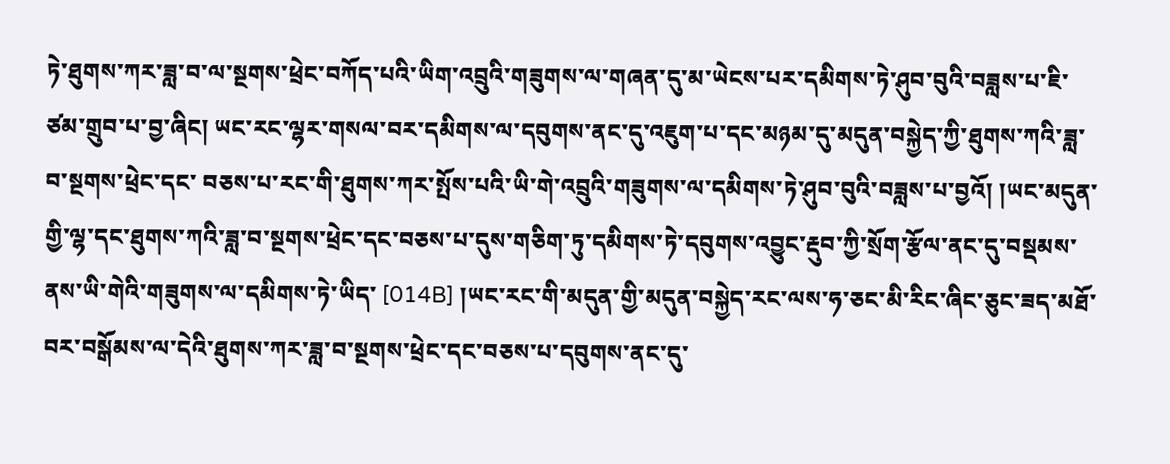ཏེ་ཐུགས་ཀར་ཟླ་བ་ལ་སྔགས་ཕྲེང་བཀོད་པའི་ཡིག་འབྲུའི་གཟུགས་ལ་གཞན་དུ་མ་ཡེངས་པར་དམིགས་ཏེ་ཤུབ་བུའི་བཟླས་པ་ཇི་ཙམ་གྲུབ་པ་བྱ་ཞིང། ཡང་རང་ལྷར་གསལ་བར་དམིགས་ལ་དབུགས་ནང་དུ་འཇུག་པ་དང་མཉམ་དུ་མདུན་བསྐྱེད་ཀྱི་ཐུགས་ཀའི་ཟླ་བ་སྔགས་ཕྲེང་དང་ བཅས་པ་རང་གི་ཐུགས་ཀར་སྤོས་པའི་ཡི་གེ་འབྲུའི་གཟུགས་ལ་དམིགས་ཏེ་ཤུབ་བུའི་བཟླས་པ་བྱའོ། །ཡང་མདུན་གྱི་ལྷ་དང་ཐུགས་ཀའི་ཟླ་བ་སྔགས་ཕྲེང་དང་བཅས་པ་དུས་གཅིག་ཏུ་དམིགས་ཏེ་དབུགས་འབྱུང་རྡུབ་ཀྱི་སྲོག་རྩོལ་ནང་དུ་བསྡམས་ནས་ཡི་གེའི་གཟུགས་ལ་དམིགས་ཏེ་ཡིད་ [014B] །ཡང་རང་གི་མདུན་གྱི་མདུན་བསྐྱེད་རང་ལས་ཧ་ཅང་མི་རིང་ཞིང་ཅུང་ཟད་མཐོ་བར་བསྒོམས་ལ་དེའི་ཐུགས་ཀར་ཟླ་བ་སྔགས་ཕྲེང་དང་བཅས་པ་དབུགས་ནང་དུ་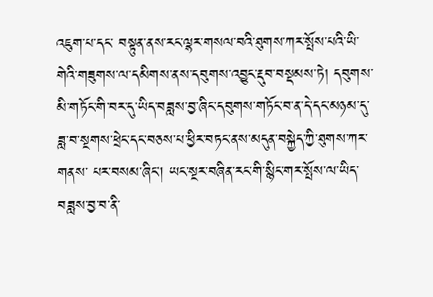འཇུག་པ་དང་ བསྟུན་ནས་རང་ལྷར་གསལ་བའི་ཐུགས་ཀར་སྤོས་པའི་ཡི་གེའི་གཟུགས་ལ་དམིགས་ནས་དབུགས་འབྱུང་རྡུབ་བསྡམས་ཏེ། དབུགས་མི་གཏོང་གི་བར་དུ་ཡིད་བཟླས་བྱ་ཞིང་དབུགས་གཏོང་བ་ན་དེ་དང་མཉམ་དུ་ཟླ་བ་སྔགས་ཕྲེང་དང་བཅས་པ་ཕྱིར་བཏང་ནས་མདུན་བསྐྱེད་ཀྱི་ཐུགས་ཀར་གནས་ པར་བསམ་ཞིང། ཡང་སྔར་བཞིན་རང་གི་སྙིང་གར་སྤོས་ལ་ཡིད་བཟླས་བྱ་བ་ནི་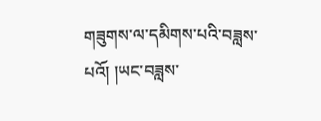གཟུགས་ལ་དམིགས་པའི་བཟླས་པའོ། །ཡང་བཟླས་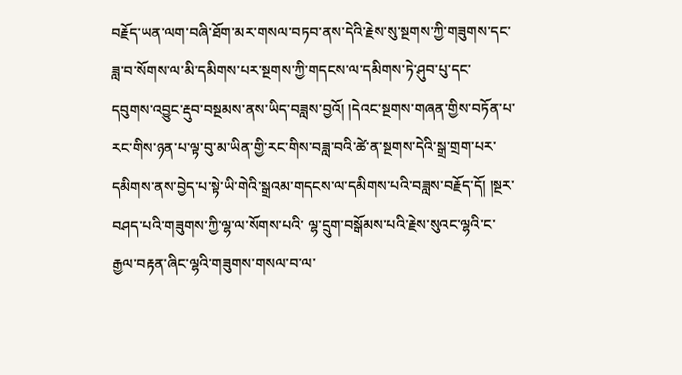བརྗོད་ཡན་ལག་བཞི་ཐོག་མར་གསལ་བཏབ་ནས་དེའི་རྗེས་སུ་སྔགས་ཀྱི་གཟུགས་དང་ཟླ་བ་སོགས་ལ་མི་དམིགས་པར་སྔགས་ཀྱི་གདངས་ལ་དམིགས་ཏེ་ཤུབ་པུ་དང་ དབུགས་འབྱུང་རྡུབ་བསྔམས་ནས་ཡིད་བཟླས་བྱའོ། །དེའང་སྔགས་གཞན་གྱིས་བཏོན་པ་རང་གིས་ཉན་པ་ལྟ་བུ་མ་ཡིན་གྱི་རང་གིས་བཟླ་བའི་ཚེ་ན་སྔགས་དེའི་སྒྲ་གྲག་པར་དམིགས་ནས་བྱེད་པ་སྟེ་ཡི་གེའི་སྒྲའམ་གདངས་ལ་དམིགས་པའི་བཟླས་བརྗོད་དོ། །སྔར་བཤད་པའི་གཟུགས་ཀྱི་ལྷ་ལ་སོགས་པའི་ ལྷ་དྲུག་བསྒོམས་པའི་རྗེས་སུའང་ལྷའི་ང་རྒྱལ་བརྟན་ཞིང་ལྷའི་གཟུགས་གསལ་བ་ལ་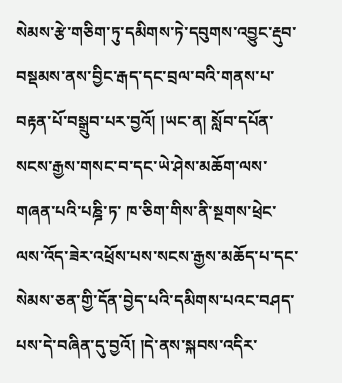སེམས་རྩེ་གཅིག་ཏུ་དམིགས་ཏེ་དབུགས་འབྱུང་རྡུབ་བསྡམས་ནས་བྱིང་རྒད་དང་བྲལ་བའི་གནས་པ་བརྟན་པོ་བསྒྲུབ་པར་བྱའོ། །ཡང་ན། སློབ་དཔོན་སངས་རྒྱས་གསང་བ་དང་ཡེ་ཤེས་མཆོག་ལས་གཞན་པའི་པཎྜི་ཏ་ ཁ་ཅིག་གིས་ནི་སྔགས་ཕྲེང་ལས་འོད་ཟེར་འཕྲོས་པས་སངས་རྒྱས་མཆོད་པ་དང་སེམས་ཅན་གྱི་དོན་བྱེད་པའི་དམིགས་པའང་བཤད་པས་དེ་བཞིན་དུ་བྱའོ། །དེ་ནས་སྐབས་འདིར་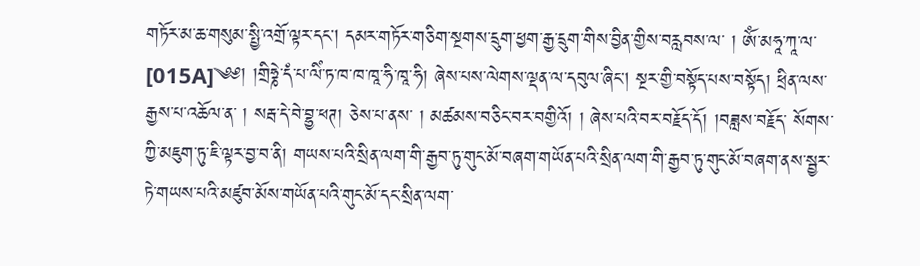གཏོར་མ་ཆ་གསུམ་སྤྱི་འགྲོ་ལྟར་དང། དམར་གཏོར་གཅིག་སྔགས་དྲུག་ཕྱག་རྒྱ་དྲུག་གིས་བྱིན་གྱིས་བརླབས་ལ་ ། ཨོཾ་མཧཱ་ཀཱ་ལ་ [015A]༄༅། །གྲིཧྞེ་དཾ་པ་ལིཾ་ཏ་ཁ་ཁ་ཁཱ་ཧི་ཁཱ་ཧི། ཞེས་པས་ལེགས་ལྡན་ལ་དབུལ་ཞིང། སྔར་གྱི་བསྟོད་པས་བསྟོད། ཕྲིན་ལས་རྒྱས་པ་འཆོལ་ན་ ། སརྦ་དེ་བེ་བྷྱ་ཕཊ། ཅེས་པ་ནས་ ། མཚམས་བཅིང་བར་བགྱིའོ། ། ཞེས་པའི་བར་བརྗོད་དོ། །བཟླས་བརྗོད་ སོགས་ཀྱི་མཇུག་ཏུ་ཇི་ལྟར་བྱ་བ་ནི། གཡས་པའི་སྲིན་ལག་གི་རྒྱབ་ཏུ་གུང་མོ་བཞག་གཡོན་པའི་སྲིན་ལག་གི་རྒྱབ་ཏུ་གུང་མོ་བཞག་ནས་སྦྱར་ཏེ་གཡས་པའི་མཛུབ་མོས་གཡོན་པའི་གུང་མོ་དང་སྲིན་ལག་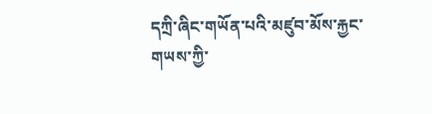དཀྲི་ཞིང་གཡོན་པའི་མཛུབ་མོས་རྐྱང་གཡས་ཀྱི་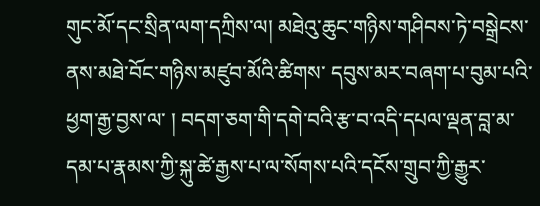གུང་མོ་དང་སྲིན་ལག་དཀྲིས་ལ། མཐེའུ་ཆུང་གཉིས་གཤིབས་ཏེ་བསྒྲེངས་ནས་མཐེ་བོང་གཉིས་མཛུབ་མོའི་ཚིགས་ དབུས་མར་བཞག་པ་བུམ་པའི་ཕྱག་རྒྱ་བྱས་ལ་ ། བདག་ཅག་གི་དགེ་བའི་རྩ་བ་འདི་དཔལ་ལྡན་བླ་མ་དམ་པ་རྣམས་ཀྱི་སྐུ་ཚེ་རྒྱས་པ་ལ་སོགས་པའི་དངོས་གྲུབ་ཀྱི་རྒྱུར་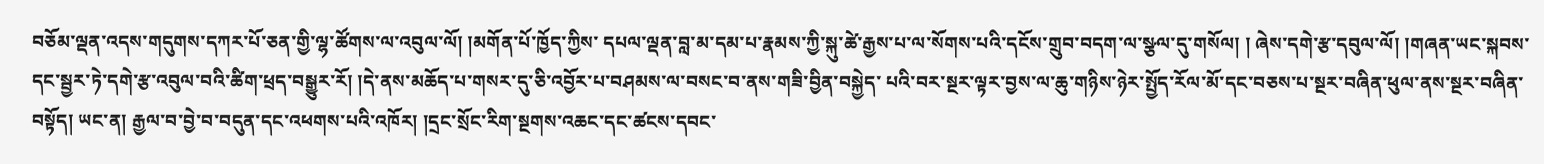བཅོམ་ལྡན་འདས་གདུགས་དཀར་པོ་ཅན་གྱི་ལྷ་ཚོགས་ལ་འབུལ་ལོ། །མགོན་པོ་ཁྱོད་ཀྱིས་ དཔལ་ལྡན་བླ་མ་དམ་པ་རྣམས་ཀྱི་སྐུ་ཚེ་རྒྱས་པ་ལ་སོགས་པའི་དངོས་གྲུབ་བདག་ལ་སྩལ་དུ་གསོལ། ། ཞེས་དགེ་རྩ་དབུལ་ལོ། །གཞན་ཡང་སྐབས་དང་སྦྱར་ཏེ་དགེ་རྩ་འབུལ་བའི་ཚིག་ཕྲད་བསྒྱུར་རོ། །དེ་ནས་མཆོད་པ་གསར་དུ་ཅི་འབྱོར་པ་བཤམས་ལ་བསང་བ་ནས་གཟི་བྱིན་བསྐྱེད་ པའི་བར་སྔར་ལྟར་བྱས་ལ་ཆུ་གཉིས་ཉེར་སྤྱོད་རོལ་མོ་དང་བཅས་པ་སྔར་བཞིན་ཕུལ་ནས་སྔར་བཞིན་བསྟོད། ཡང་ན། རྒྱལ་བ་བྱེ་བ་བདུན་དང་འཕགས་པའི་འཁོར། །དྲང་སྲོང་རིག་སྔགས་འཆང་དང་ཚངས་དབང་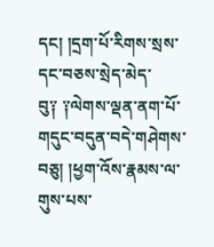དང། །དྲག་པོ་རིགས་སྲས་དང་བཅས་སྲེད་མེད་ བུ༑ ༑ལེགས་ལྡན་ནག་པོ་གདུང་བདུན་བདེ་གཤེགས་བཅུ། །ཕྱག་འོས་རྣམས་ལ་གུས་པས་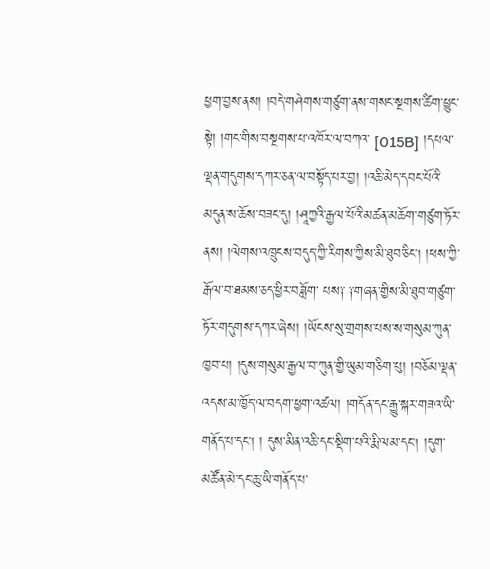ཕྱག་བྱས་ནས། །བདེ་གཤེགས་གཙུག་ནས་གསང་སྔགས་ཚིག་ཕྱུང་སྟེ། །གང་གིས་བསྔགས་པ་འཁོར་ལ་བཀའ་ [015B] །དཔལ་ལྡན་གདུགས་དཀར་ཅན་ལ་བསྟོད་པར་བྱ། །འཆི་མེད་དབང་པོའི་མདུན་ས་ཆོས་བཟང་དུ། །ཤཱཀྱའི་རྒྱལ་པོའི་མཚན་མཆོག་གཙུག་ཏོར་ནས། །ལེགས་འཁྲུངས་བདུད་ཀྱི་རིགས་ཀྱིས་མི་ཐུབ་ཅིང། །ཕས་ཀྱི་རྒོལ་བ་ཐམས་ཅད་ཕྱིར་བཟློག་ པས༑ ༑གཞན་གྱིས་མི་ཐུབ་གཙུག་ཏོར་གདུགས་དཀར་ཞེས། །ཡོངས་སུ་གྲགས་པས་ས་གསུམ་ཀུན་ཁྱབ་པ། །དུས་གསུམ་རྒྱལ་བ་ཀུན་གྱི་ཡུམ་གཅིག་པུ། །བཅོམ་ལྡན་འདས་མ་ཁྱོད་ལ་བདག་ཕྱག་འཚལ། །གདོན་དང་རྒྱུ་སྐར་གཟའ་ཡི་གནོད་པ་དང། ། དུས་མིན་འཆི་དང་སྡིག་པའི་རྨི་ལམ་དང། །དུག་མཚོན་མེ་དང་ཆུ་ཡི་གནོད་པ་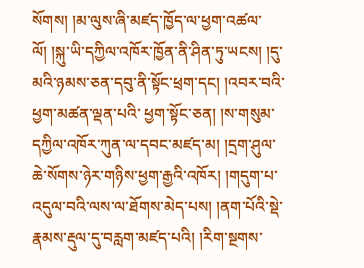སོགས། །མ་ལུས་ཞི་མཛད་ཁྱོད་ལ་ཕྱག་འཚལ་ལོ། །སྐུ་ཡི་དཀྱིལ་འཁོར་ཁྱོན་ནི་ཤིན་ཏུ་ཡངས། །དུ་མའི་ཉམས་ཅན་དབུ་ནི་སྟོང་ཕྲག་དང། །འབར་བའི་ཕྱག་མཚན་ལྡན་པའི་ ཕྱག་སྟོང་ཅན། །ས་གསུམ་དཀྱིལ་འཁོར་ཀུན་ལ་དབང་མཛད་མ། །དྲག་ཤུལ་ཆེ་སོགས་ཉེར་གཉིས་ཕྱག་རྒྱའི་འཁོར། །གདུག་པ་འདུལ་བའི་ལས་ལ་ཐོགས་མེད་པས། །ནག་པོའི་སྡེ་རྣམས་རྡུལ་དུ་བརླག་མཛད་པའི། །རིག་སྔགས་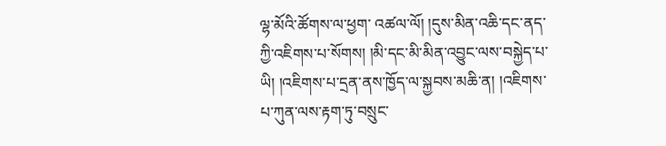ལྷ་མོའི་ཚོགས་ལ་ཕྱག་ འཚལ་ལོ། །དུས་མིན་འཆི་དང་ནད་ཀྱི་འཇིགས་པ་སོགས། །མི་དང་མི་མིན་འབྱུང་ལས་བསྐྱེད་པ་ཡི། །འཇིགས་པ་དྲན་ནས་ཁྱོད་ལ་སྐྱབས་མཆི་ན། །འཇིགས་པ་ཀུན་ལས་རྟག་ཏུ་བསྲུང་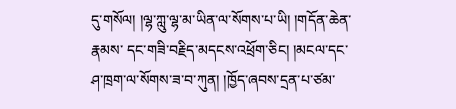དུ་གསོལ། །ལྷ་ཀླུ་ལྷ་མ་ཡིན་ལ་སོགས་པ་ཡི། །གདོན་ཆེན་རྣམས་ དང་གཟི་བརྗིད་མདངས་འཕྲོག་ཅིང། །མངལ་དང་ཤ་ཁྲག་ལ་སོགས་ཟ་བ་ཀུན། །ཁྱོད་ཞབས་དྲན་པ་ཙམ་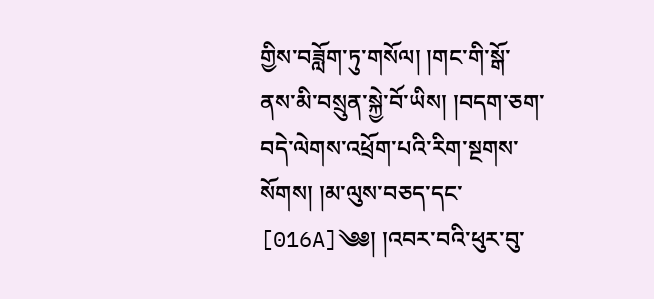གྱིས་བཟློག་ཏུ་གསོལ། །གང་གི་སྒོ་ནས་མི་བསྲུན་སྐྱེ་བོ་ཡིས། །བདག་ཅག་བདེ་ལེགས་འཕྲོག་པའི་རིག་སྔགས་སོགས། །མ་ལུས་བཅད་དང་ [016A]༄༅། །འབར་བའི་ཕུར་བུ་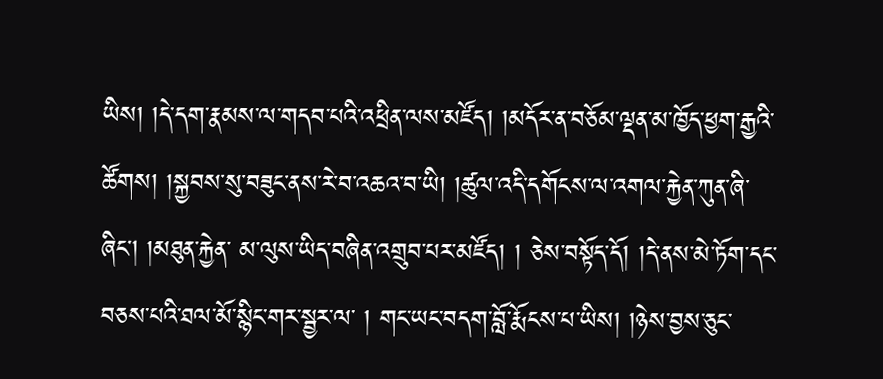ཡིས། །དེ་དག་རྣམས་ལ་གདབ་པའི་འཕྲིན་ལས་མཛོད། །མདོར་ན་བཅོམ་ལྡན་མ་ཁྱོད་ཕྱག་རྒྱའི་ཚོགས། །སྐྱབས་སུ་བཟུང་ནས་རེ་བ་འཆའ་བ་ཡི། །ཚུལ་འདི་དགོངས་ལ་འགལ་རྐྱེན་ཀུན་ཞི་ཞིང། །མཐུན་རྐྱེན་ མ་ལུས་ཡིད་བཞིན་འགྲུབ་པར་མཛོད། ། ཅེས་བསྟོད་དོ། །དེ་ནས་མེ་ཏོག་དང་བཅས་པའི་ཐལ་མོ་སྙིང་གར་སྦྱར་ལ་ ། གང་ཡང་བདག་བློ་རྨོངས་པ་ཡིས། །ཉེས་བྱས་ཅུང་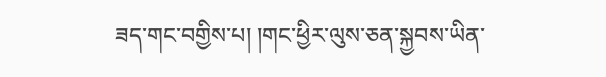ཟད་གང་བགྱིས་པ། །གང་ཕྱིར་ལུས་ཅན་སྐྱབས་ཡིན་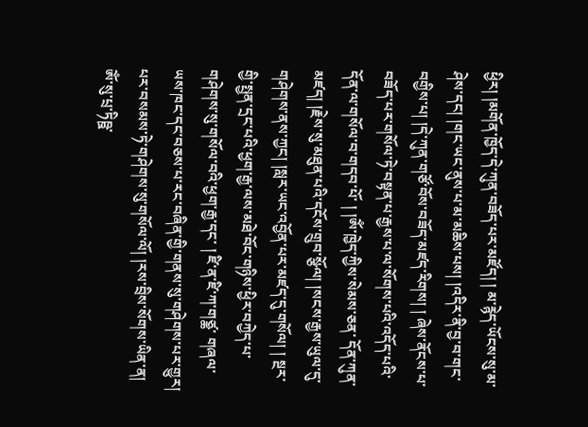ཕྱིར། །མགོན་ཁྱོད་དེ་ཀུན་བཟོད་པར་མཛོད། ། མ་རྙེད་ཡོངས་སུ་མ་ཤེས་དང། །གང་ཡང་ནུས་པ་མ་མཆིས་པས། །འདིར་ནི་བྱ་བ་གང་བགྱིས་པ། །དེ་ཀུན་གཙོ་བོས་བཟོད་མཛད་རིགས། ། ཞེས་ནོངས་པ་བཟོད་པར་གསོལ་ཏེ་བསྟན་པ་རྒྱས་པ་ལ་སོགས་པའི་འདོད་པའི་དོན་ལ་གསོལ་བ་གདབ་པོ་ ། །ཨོཾ་ཁྱེད་ཀྱིས་སེམས་ཅན་ དོན་ཀུན་མཛད། །རྗེས་སུ་མཐུན་པའི་དངོས་གྲུབ་སྩོལ། །སངས་རྒྱས་ཡུལ་དུ་གཤེགས་ནས་ཀྱང། །སླར་ཡང་འབྱོན་པར་མཛད་དུ་གསོལ། ། སྔར་གྱི་སྤྱན་དྲང་པའི་ཕྱག་རྒྱ་ལས་མཐེ་བོང་གཉིས་ཕྱིར་བཀྱེད་པ་གཤེགས་སུ་གསོལ་བའི་ཕྱག་རྒྱ་དང་ ། ཛི་ན་ཛི་ཀ་གཙྪ་ གཞལ་ཡས་ཁང་དང་བཅས་པ་རང་བཞིན་གྱི་གནས་སུ་གཤེགས་པར་གྱུར། པར་བསམས་ཏེ་གཤེགས་སུ་གསོལ་ལོ། །རས་བྲིས་སོགས་ཡིན་ན། ཨོཾ་སུ་པྲ་ཏིཥྛ་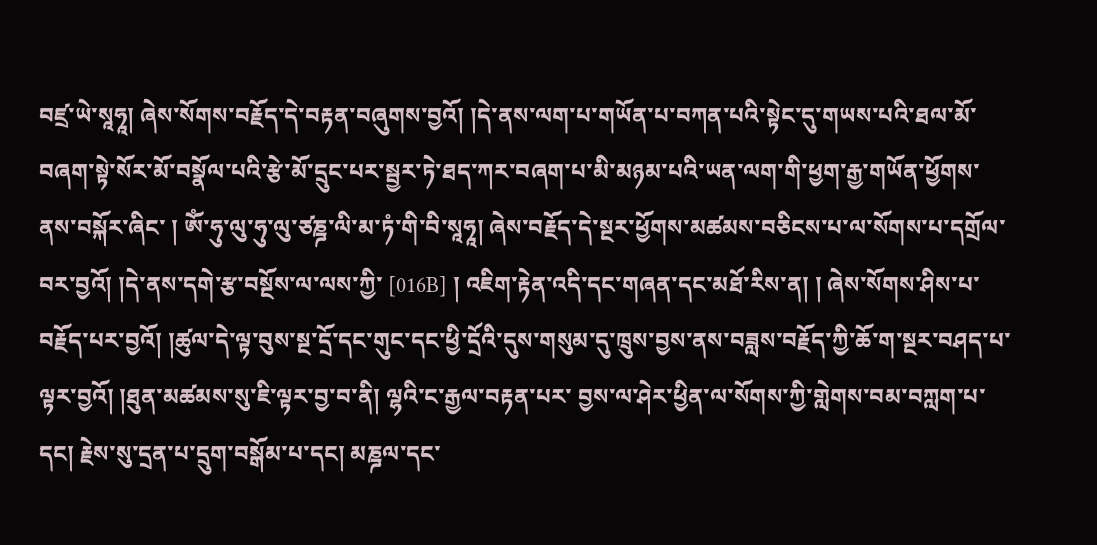བཛྲ་ཡེ་སཱཧཱ། ཞེས་སོགས་བརྗོད་དེ་བརྟན་བཞུགས་བྱའོ། །དེ་ནས་ལག་པ་གཡོན་པ་བཀན་པའི་སྟེང་དུ་གཡས་པའི་ཐལ་མོ་ བཞག་སྟེ་སོར་མོ་བསྣོལ་པའི་རྩེ་མོ་དྲུང་པར་སྦྱར་ཏེ་ཐད་ཀར་བཞག་པ་མི་མཉམ་པའི་ཡན་ལག་གི་ཕྱག་རྒྱ་གཡོན་ཕྱོགས་ནས་བསྐོར་ཞིང་ ། ཨོཾ་ཧུ་ལུ་ཧུ་ལུ་ཙཎྜ་ལི་མ་ཏཾ་གི་བི་སཱཧཱ། ཞེས་བརྗོད་དེ་སྔར་ཕྱོགས་མཚམས་བཅིངས་པ་ལ་སོགས་པ་དགྲོལ་བར་བྱའོ། །དེ་ནས་དགེ་རྩ་བསྔོས་ལ་ལས་ཀྱི་ [016B] ། འཇིག་རྟེན་འདི་དང་གཞན་དང་མཐོ་རིས་ན། ། ཞེས་སོགས་ཤིས་པ་བརྗོད་པར་བྱའོ། །ཚུལ་དེ་ལྟ་བུས་སྔ་དྲོ་དང་གུང་དང་ཕྱི་དྲོའི་དུས་གསུམ་དུ་ཁྲུས་བྱས་ནས་བཟླས་བརྗོད་ཀྱི་ཆོ་ག་སྔར་བཤད་པ་ལྟར་བྱའོ། །ཐུན་མཚམས་སུ་ཇི་ལྟར་བྱ་བ་ནི། ལྷའི་ང་རྒྱལ་བརྟན་པར་ བྱས་ལ་ཤེར་ཕྱིན་ལ་སོགས་ཀྱི་གླེགས་བམ་བཀླག་པ་དང། རྗེས་སུ་དྲན་པ་དྲུག་བསྒོམ་པ་དང། མཎྜལ་དང་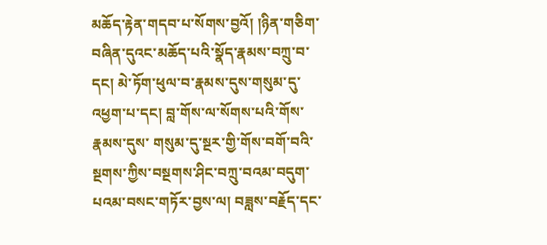མཆོད་རྟེན་གདབ་པ་སོགས་བྱའོ། །ཉིན་གཅིག་བཞིན་དུའང་མཆོད་པའི་སྣོད་རྣམས་བཀྲུ་བ་དང། མེ་ཏོག་ཕུལ་བ་རྣམས་དུས་གསུམ་དུ་འཕྱག་པ་དང། བླ་གོས་ལ་སོགས་པའི་གོས་རྣམས་དུས་ གསུམ་དུ་སྔར་གྱི་གོས་བགོ་བའི་སྔགས་ཀྱིས་བསྔགས་ཤིང་བཀྲུ་བའམ་བདུག་པའམ་བསང་གཏོར་བྱས་ལ། བཟླས་བརྗོད་དང་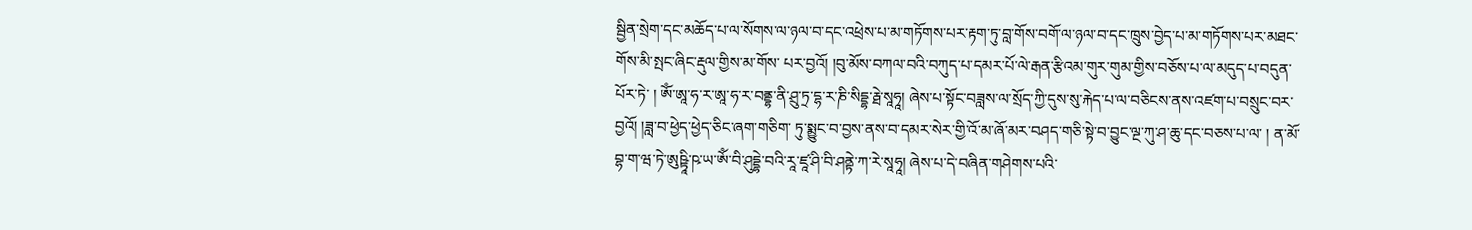སྦྱིན་སྲེག་དང་མཆོད་པ་ལ་སོགས་ལ་ཉལ་བ་དང་འཕྲེས་པ་མ་གཏོགས་པར་རྟག་ཏུ་བླ་གོས་བགོ་ལ་ཉལ་བ་དང་ཁྲུས་བྱེད་པ་མ་གཏོགས་པར་མཐང་གོས་མི་སྤང་ཞིང་རྡུལ་གྱིས་མ་གོས་ པར་བྱའོ། །བུ་མོས་བཀལ་བའི་བཀུད་པ་དམར་པོ་ལེ་རྒན་རྩིའམ་གུར་གུམ་གྱིས་བཅོས་པ་ལ་མདུད་པ་བདུན་པོར་ཏེ་ ། ཨོཾ་ཨཱ་ཧ་ར་ཨཱ་ཧ་ར་བནྡྷ་ནི་ཤྲུ་ཏྲ་དྷ་ར་ཎི་སིདྡྷ་རྠེ་སཱཧཱ། ཞེས་པ་སྟོང་བཟླས་ལ་སྲོད་ཀྱི་དུས་སུ་རྐེད་པ་ལ་བཅིངས་ནས་འཛག་པ་བསྲུང་བར་བྱའོ། །ཟླ་བ་ཕྱེད་ཕྱེད་ཅིང་ཞག་གཅིག་ ཏུ་སྨྱུང་བ་བྱས་ནས་བ་དམར་སེར་གྱི་འོ་མ་ཞོ་མར་བཤད་གཅི་སྟེ་བ་བྱུང་ལྔ་ཀུ་ཤ་ཆུ་དང་བཅས་པ་ལ་ ། ན་མོ་བྷ་ག་ཝ་ཏེ་ཨུཥྟཱི་ཥ་ཡ་ཨོཾ་བི་ཤུདྡྷེ་བའི་རཱ་ཛཱ་ཤི་བི་ཤནྟེ་ཀ་རེ་སཱཧཱ། ཞེས་པ་དེ་བཞིན་གཤེགས་པའི་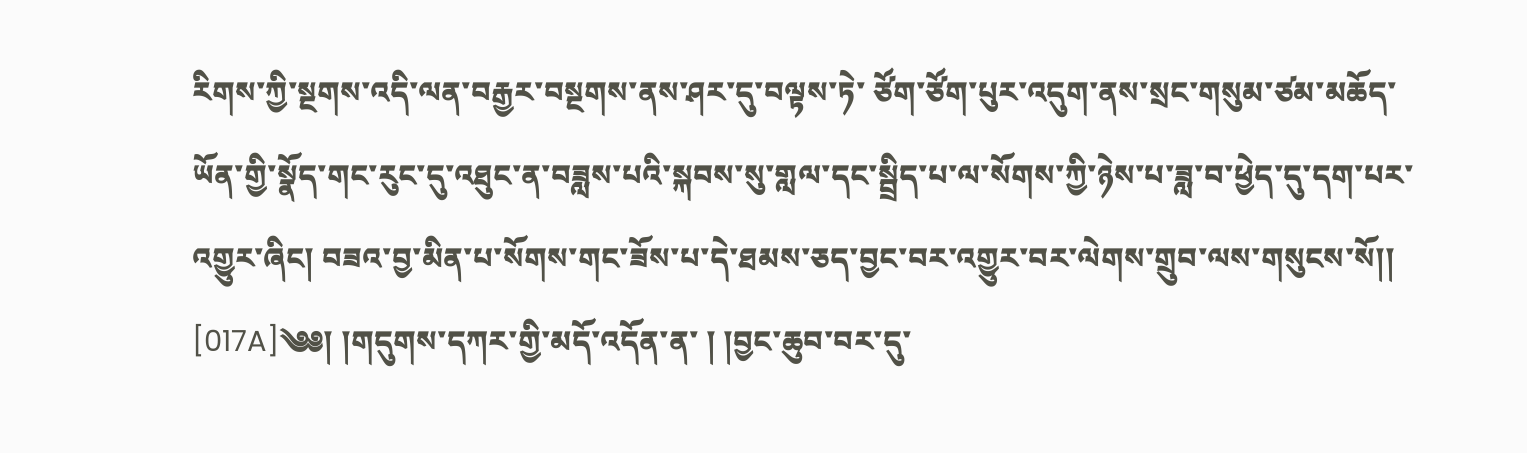རིགས་ཀྱི་སྔགས་འདི་ལན་བརྒྱར་བསྔགས་ནས་ཤར་དུ་བལྟས་ཏེ་ ཙོག་ཙོག་པུར་འདུག་ནས་སྲང་གསུམ་ཙམ་མཆོད་ཡོན་གྱི་སྣོད་གང་རུང་དུ་འཐུང་ན་བཟླས་པའི་སྐབས་སུ་གླལ་དང་སྦྲིད་པ་ལ་སོགས་ཀྱི་ཉེས་པ་ཟླ་བ་ཕྱེད་དུ་དག་པར་འགྱུར་ཞིང། བཟའ་བྱ་མིན་པ་སོགས་གང་ཟོས་པ་དེ་ཐམས་ཅད་བྱང་བར་འགྱུར་བར་ལེགས་གྲུབ་ལས་གསུངས་སོ།། [017A]༄༅། །གདུགས་དཀར་གྱི་མདོ་འདོན་ན་ ། །བྱང་ཆུབ་བར་དུ་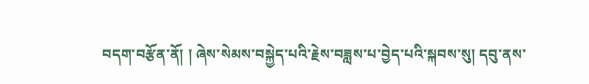བདག་བརྩོན་ནོ། ། ཞེས་སེམས་བསྐྱེད་པའི་རྗེས་བཟླས་པ་བྱེད་པའི་སྐབས་སུ། དབུ་ནས་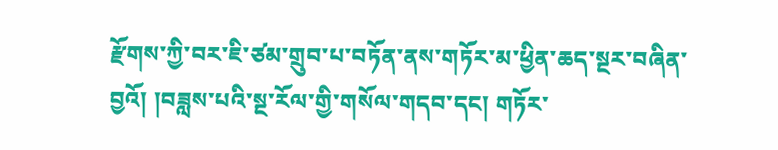རྫོགས་ཀྱི་བར་ཇི་ཙམ་གྲུབ་པ་བཏོན་ནས་གཏོར་མ་ཕྱིན་ཆད་སྔར་བཞིན་བྱའོ། །བཟླས་པའི་སྔ་རོལ་གྱི་གསོལ་གདབ་དང། གཏོར་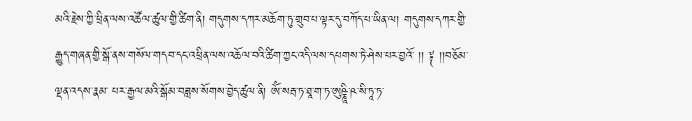མའི་རྗེས་ཀྱི་ཕྲིན་ལས་འཚོལ་ཚུལ་གྱི་ཚིག་ནི། གདུགས་དཀར་མཆོག་ཏུ་གྲུབ་པ་ལྟར་དུ་བཀོད་པ་ཡིན་ལ། གདུགས་དཀར་གྱི་རྒྱུད་གཞན་གྱི་སྒོ་ནས་གསོལ་གདབ་དང་འཕྲིན་ལས་འཆོལ་བའི་ཚིག་ཀྱང་འདི་ལས་དཔགས་ཏེ་ཤེས་པར་བྱའོ་ །། ༈ །།བཅོམ་ལྡན་འདས་རྣམ་ པར་རྒྱལ་མའི་སྒོམ་བཟླས་སོགས་བྱེད་ཚུལ་ནི། ཨོཾ་སརྦ་ཏ་ཐཱ་ག་ཏ་ཨུཥྞཱི་ཥ་སི་ཏཱ་ཏ་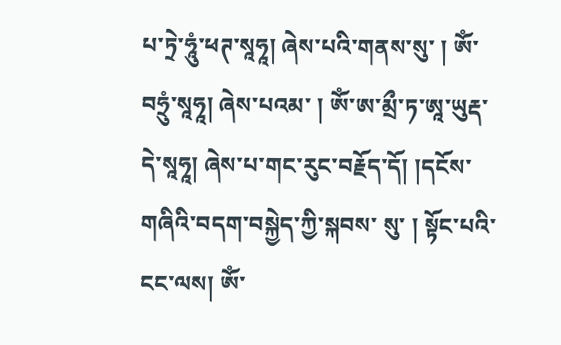པ་ཏྲེ་ཧཱུཾ་ཕཊ་སཱཧཱ། ཞེས་པའི་གནས་སུ་ ། ཨོཾ་བཧྲུཾ་སཱཧཱ། ཞེས་པའམ་ ། ཨོཾ་ཨ་མྲྀ་ཏ་ཨཱ་ཡུརྡ་དེ་སཱཧཱ། ཞེས་པ་གང་རུང་བརྗོད་དོ། །དངོས་གཞིའི་བདག་བསྐྱེད་ཀྱི་སྐབས་ སུ་ ། སྟོང་པའི་ངང་ལས། ཨོཾ་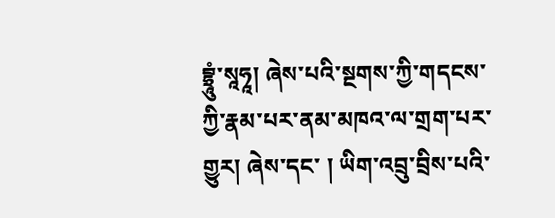བྷྲཱུཾ་སཱཧཱ། ཞེས་པའི་སྔགས་ཀྱི་གདངས་ཀྱི་རྣམ་པར་ནམ་མཁའ་ལ་གྲག་པར་གྱུར། ཞེས་དང་ ། ཡིག་འབྲུ་བྲིས་པའི་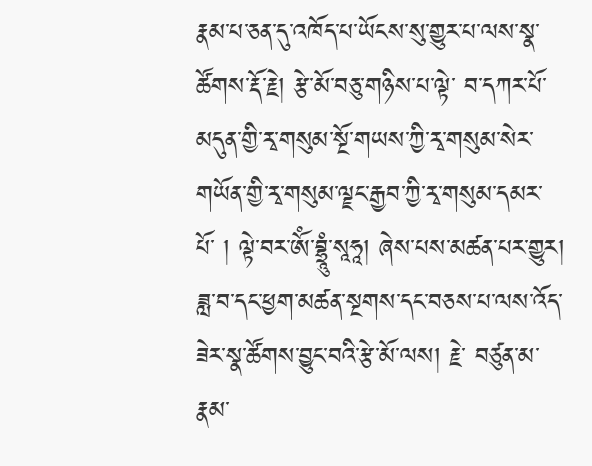རྣམ་པ་ཅན་དུ་འཁོད་པ་ཡོངས་སུ་གྱུར་པ་ལས་སྣ་ཚོགས་རྡོ་རྗེ། རྩེ་མོ་བཅུ་གཉིས་པ་ལྟེ་ བ་དཀར་པོ་མདུན་གྱི་རྭ་གསུམ་སྔོ་གཡས་ཀྱི་རྭ་གསུམ་སེར་གཡོན་གྱི་རྭ་གསུམ་ལྗང་རྒྱབ་ཀྱི་རྭ་གསུམ་དམར་པོ་ ། ལྟེ་བར་ཨོཾ་བྷྲཱུཾ་སཱཧཱ། ཞེས་པས་མཚན་པར་གྱུར། ཟླ་བ་དང་ཕྱག་མཚན་སྔགས་དང་བཅས་པ་ལས་འོད་ཟེར་སྣ་ཚོགས་བྱུང་བའི་རྩེ་མོ་ལས། རྗེ་ བཙུན་མ་རྣམ་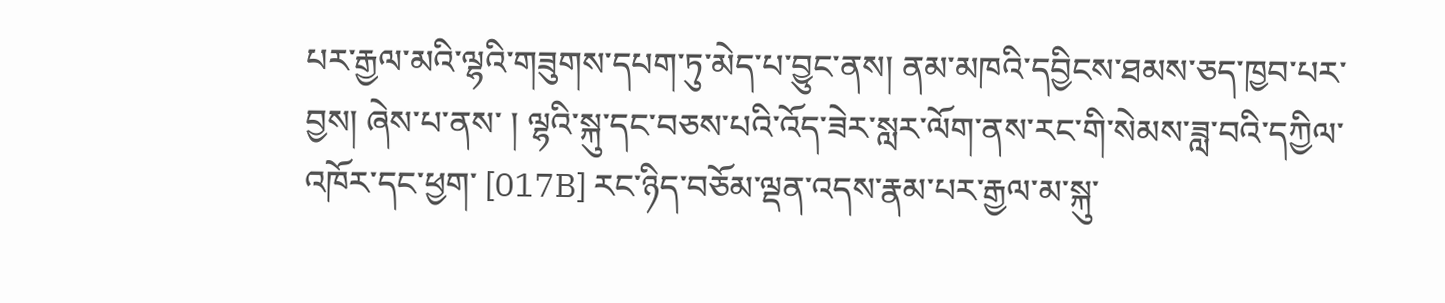པར་རྒྱལ་མའི་ལྷའི་གཟུགས་དཔག་ཏུ་མེད་པ་བྱུང་ནས། ནམ་མཁའི་དབྱིངས་ཐམས་ཅད་ཁྱབ་པར་བྱས། ཞེས་པ་ནས་ ། ལྷའི་སྐུ་དང་བཅས་པའི་འོད་ཟེར་སླར་ལོག་ནས་རང་གི་སེམས་ཟླ་བའི་དཀྱིལ་འཁོར་དང་ཕྱག་ [017B] རང་ཉིད་བཅོམ་ལྡན་འདས་རྣམ་པར་རྒྱལ་མ་སྐུ་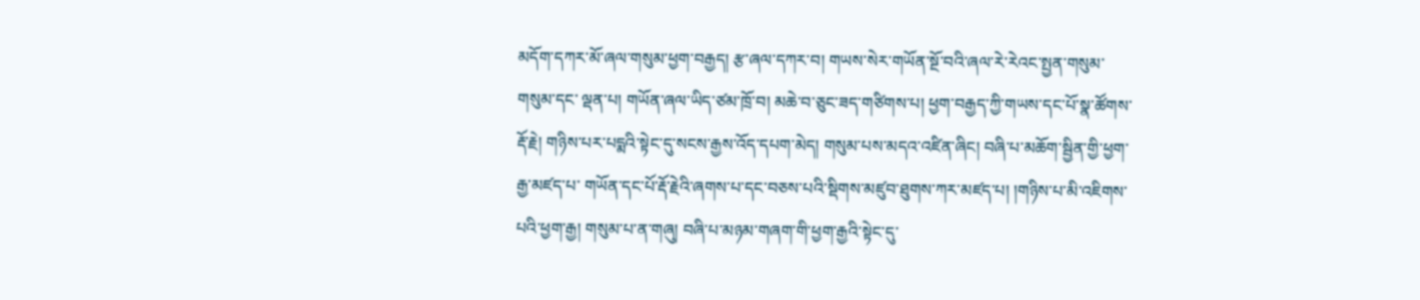མདོག་དཀར་མོ་ཞལ་གསུམ་ཕྱག་བརྒྱད། རྩ་ཞལ་དཀར་བ། གཡས་སེར་གཡོན་སྔོ་བའི་ཞལ་རེ་རེའང་སྤྱན་གསུམ་གསུམ་དང་ ལྡན་པ། གཡོན་ཞལ་ཡིད་ཙམ་ཁྲོ་བ། མཆེ་བ་ཅུང་ཟད་གཙིགས་པ། ཕྱག་བརྒྱད་ཀྱི་གཡས་དང་པོ་སྣ་ཚོགས་རྡོ་རྗེ། གཉིས་པར་པདྨའི་སྟེང་དུ་སངས་རྒྱས་འོད་དཔག་མེད། གསུམ་པས་མདའ་འཛིན་ཞིང། བཞི་པ་མཆོག་སྦྱིན་གྱི་ཕྱག་རྒྱ་མཛད་པ་ གཡོན་དང་པོ་རྡོ་རྗེའི་ཞགས་པ་དང་བཅས་པའི་སྡིགས་མཛུབ་ཐུགས་ཀར་མཛད་པ། །གཉིས་པ་མི་འཇིགས་པའི་ཕྱག་རྒྱ། གསུམ་པ་ན་གཞུ། བཞི་པ་མཉམ་གཞག་གི་ཕྱག་རྒྱའི་སྟེང་དུ་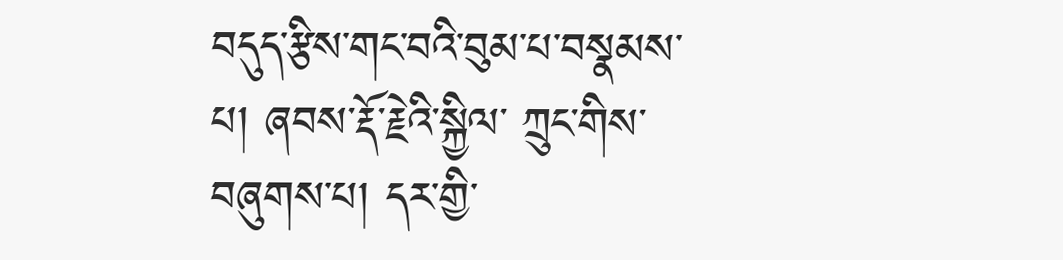བདུད་རྩིས་གང་བའི་བུམ་པ་བསྣམས་པ། ཞབས་རྡོ་རྗེའི་སྐྱིལ་ ཀྲུང་གིས་བཞུགས་པ། དར་གྱི་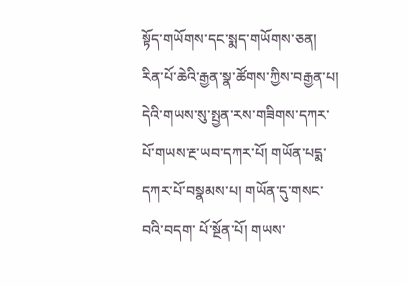སྟོད་གཡོགས་དང་སྨད་གཡོགས་ཅན། རིན་པོ་ཆེའི་རྒྱན་སྣ་ཚོགས་ཀྱིས་བརྒྱན་པ། དེའི་གཡས་སུ་སྤྱན་རས་གཟིགས་དཀར་པོ་གཡས་རྔ་ཡབ་དཀར་པོ། གཡོན་པདྨ་དཀར་པོ་བསྣམས་པ། གཡོན་དུ་གསང་བའི་བདག་ པོ་སྔོན་པོ། གཡས་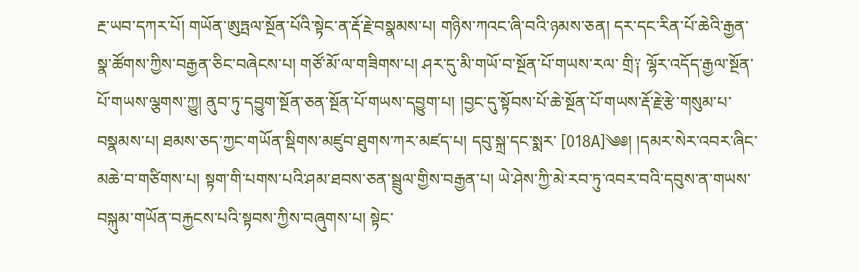རྔ་ཡབ་དཀར་པོ། གཡོན་ཨུཏྤལ་སྔོན་པོའི་སྟེང་ན་རྡོ་རྗེ་བསྣམས་པ། གཉིས་ཀའང་ཞི་བའི་ཉམས་ཅན། དར་དང་རིན་པོ་ཆེའི་རྒྱན་སྣ་ཚོགས་ཀྱིས་བརྒྱན་ཅིང་བཞེངས་པ། གཙོ་མོ་ལ་གཟིགས་པ། ཤར་དུ་མི་གཡོ་བ་སྔོན་པོ་གཡས་རལ་ གྲི༑ ལྷོར་འདོད་རྒྱལ་སྔོན་པོ་གཡས་ལྕགས་ཀྱུ། ནུབ་ཏུ་དབྱུག་སྔོན་ཅན་སྔོན་པོ་གཡས་དབྱུག་པ། །བྱང་དུ་སྟོབས་པོ་ཆེ་སྔོན་པོ་གཡས་རྡོ་རྗེ་རྩེ་གསུམ་པ་བསྣམས་པ། ཐམས་ཅད་ཀྱང་གཡོན་སྡིགས་མཛུབ་ཐུགས་ཀར་མཛད་པ། དབུ་སྐྲ་དང་སྨར་ [018A]༄༅། །དམར་སེར་འབར་ཞིང་མཆེ་བ་གཙིགས་པ། སྟག་གི་པགས་པའི་ཤམ་ཐབས་ཅན་སྦྲུལ་གྱིས་བརྒྱན་པ། ཡེ་ཤེས་ཀྱི་མེ་རབ་ཏུ་འབར་བའི་དབུས་ན་གཡས་བསྐུམ་གཡོན་བརྐྱངས་པའི་སྟབས་ཀྱིས་བཞུགས་པ། སྟེང་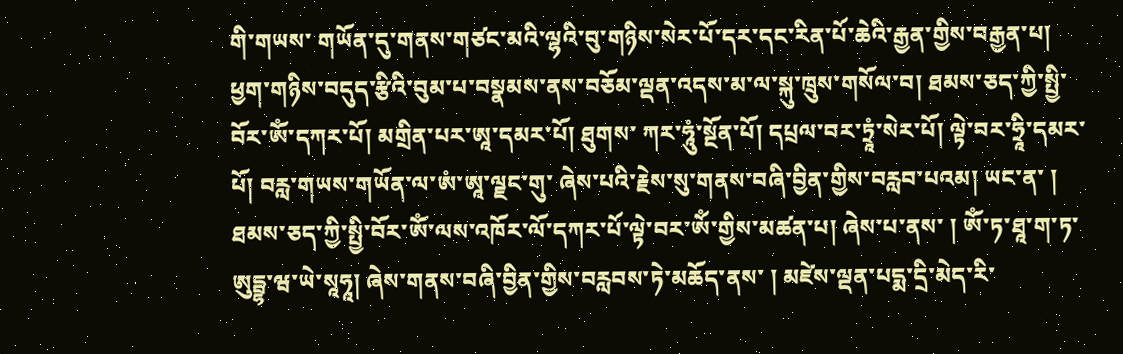གི་གཡས་ གཡོན་དུ་གནས་གཙང་མའི་ལྷའི་བུ་གཉིས་སེར་པོ་དར་དང་རིན་པོ་ཆེའི་རྒྱན་གྱིས་བརྒྱན་པ། ཕྱག་གཉིས་བདུད་རྩིའི་བུམ་པ་བསྣམས་ནས་བཅོམ་ལྡན་འདས་མ་ལ་སྐུ་ཁྲུས་གསོལ་བ། ཐམས་ཅད་ཀྱི་སྤྱི་བོར་ཨོཾ་དཀར་པོ། མགྲིན་པར་ཨཱ་དམར་པོ། ཐུགས་ ཀར་ཧཱུཾ་སྔོན་པོ། དཔྲལ་བར་ཏྲཱཾ་སེར་པོ། ལྟེ་བར་ཧྲཱི་དམར་པོ། བརླ་གཡས་གཡོན་ལ་ཨཾ་ཨཱ་ལྗང་གུ་ ཞེས་པའི་རྗེས་སུ་གནས་བཞི་བྱིན་གྱིས་བརླབ་པའམ། ཡང་ན་ ། ཐམས་ཅད་ཀྱི་སྤྱི་བོར་ཨོཾ་ལས་འཁོར་ལོ་དཀར་པོ་ལྟེ་བར་ཨོཾ་གྱིས་མཚན་པ། ཞེས་པ་ནས་ ། ཨོཾ་ཏ་ཐཱ་ག་ཏ་ཨུདྦྷ་ཝ་ཡེ་སཱཧཱ། ཞེས་གནས་བཞི་བྱིན་གྱིས་བརླབས་ཏེ་མཆོད་ནས་ ། མཛེས་ལྡན་པདྨ་དྲི་མེད་རི་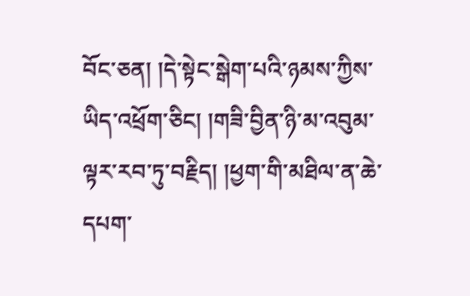བོང་ཅན། །དེ་སྟེང་སྒེག་པའི་ཉམས་ཀྱིས་ཡིད་འཕྲོག་ཅིང། །གཟི་བྱིན་ཉི་མ་འབུམ་ལྟར་རབ་ཏུ་བརྗིད། །ཕྱག་གི་མཐིལ་ན་ཆེ་དཔག་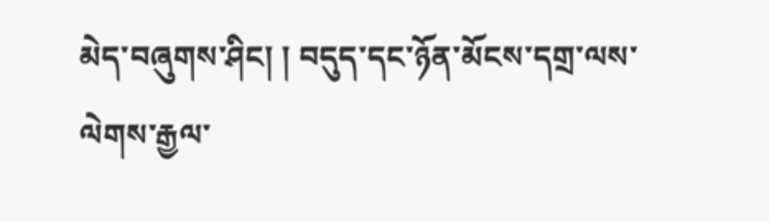མེད་བཞུགས་ཤིང། ། བདུད་དང་ཉོན་མོངས་དགྲ་ལས་ལེགས་རྒྱལ་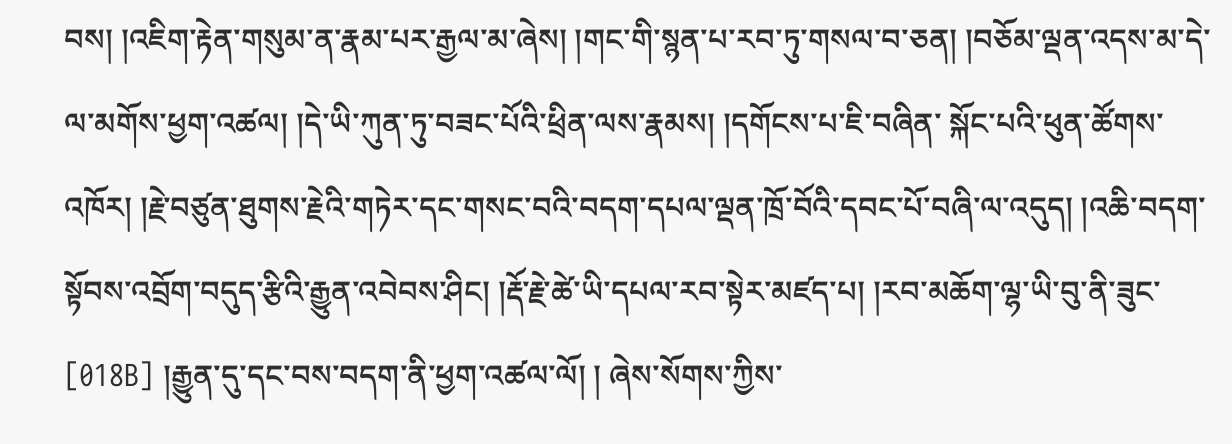བས། །འཇིག་རྟེན་གསུམ་ན་རྣམ་པར་རྒྱལ་མ་ཞེས། །གང་གི་སྙན་པ་རབ་ཏུ་གསལ་བ་ཅན། །བཅོམ་ལྡན་འདས་མ་དེ་ལ་མགོས་ཕྱག་འཚལ། །དེ་ཡི་ཀུན་ཏུ་བཟང་པོའི་ཕྲིན་ལས་རྣམས། །དགོངས་པ་ཇི་བཞིན་ སྐོང་པའི་ཕུན་ཚོགས་འཁོར། །རྗེ་བཙུན་ཐུགས་རྗེའི་གཏེར་དང་གསང་བའི་བདག་དཔལ་ལྡན་ཁྲོ་བོའི་དབང་པོ་བཞི་ལ་འདུད། །འཆི་བདག་སྟོབས་འབྲོག་བདུད་རྩིའི་རྒྱུན་འབེབས་ཤིང། །རྡོ་རྗེ་ཚེ་ཡི་དཔལ་རབ་སྟེར་མཛད་པ། །རབ་མཆོག་ལྷ་ཡི་བུ་ནི་ཟུང་ [018B] །རྒྱུན་དུ་དང་བས་བདག་ནི་ཕྱག་འཚལ་ལོ། ། ཞེས་སོགས་ཀྱིས་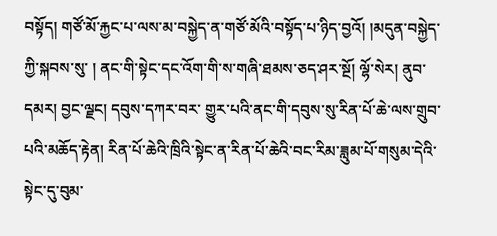བསྟོད། གཙོ་མོ་རྐྱང་པ་ལས་མ་བསྐྱེད་ན་གཙོ་མོའི་བསྟོད་པ་ཉིད་བྱའོ། །མདུན་བསྐྱེད་ཀྱི་སྐབས་སུ་ ། ནང་གི་སྟེང་དང་འོག་གི་ས་གཞི་ཐམས་ཅད་ཤར་སྔོ། ལྷོ་སེར། ནུབ་དམར། བྱང་ལྗང། དབུས་དཀར་བར་ གྱུར་པའི་ནང་གི་དབུས་སུ་རིན་པོ་ཆེ་ལས་གྲུབ་པའི་མཆོད་རྟེན། རིན་པོ་ཆེའི་ཁྲིའི་སྟེང་ན་རིན་པོ་ཆེའི་བང་རིམ་ཟླུམ་པོ་གསུམ་དེའི་སྟེང་དུ་བུམ་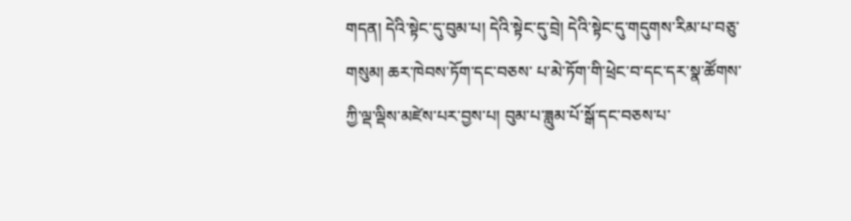གདན། དེའི་སྟེང་དུ་བུམ་པ། དེའི་སྟེང་དུ་བྲེ། དེའི་སྟེང་དུ་གདུགས་རིམ་པ་བཅུ་གསུམ། ཆར་ཁེབས་ཏོག་དང་བཅས་ པ་མེ་ཏོག་གི་ཕྲེང་བ་དང་དར་སྣ་ཚོགས་ཀྱི་ལྡ་ལྡིས་མཛེས་པར་བྱས་པ། བུམ་པ་ཟླུམ་པོ་སྒོ་དང་བཅས་པ་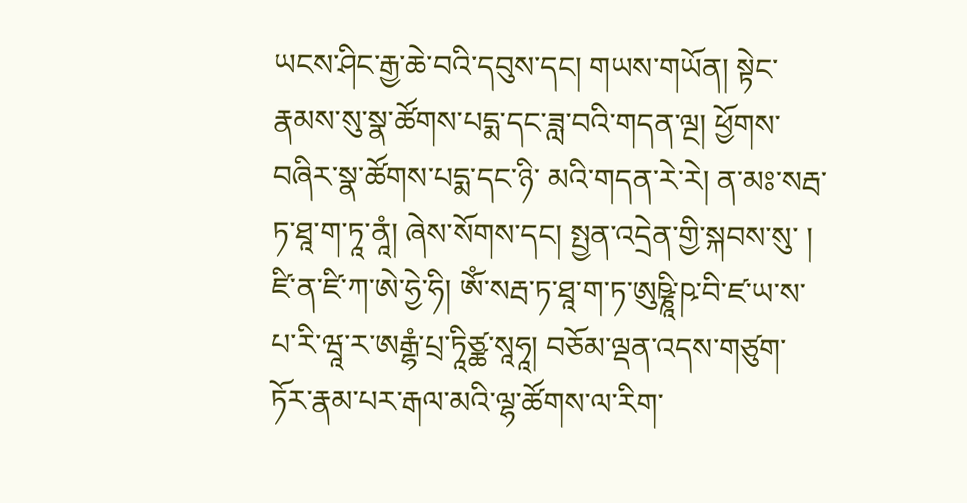ཡངས་ཤིང་རྒྱ་ཆེ་བའི་དབུས་དང། གཡས་གཡོན། སྟེང་རྣམས་སུ་སྣ་ཚོགས་པདྨ་དང་ཟླ་བའི་གདན་ལྔ། ཕྱོགས་བཞིར་སྣ་ཚོགས་པདྨ་དང་ཉི་ མའི་གདན་རེ་རེ། ན་མཿ་སརྦ་ཏ་ཐཱ་ག་ཏཱ་ནཱཾ། ཞེས་སོགས་དང། སྤྱན་འདྲེན་གྱི་སྐབས་སུ་ ། ཛི་ན་ཛི་ཀ་ཨེ་ཧྱེ་ཧི། ཨོཾ་སརྦ་ཏ་ཐཱ་ག་ཏ་ཨུཥྞཱི་ཥ་བི་ཛ་ཡ་ས་པ་རི་ཝཱ་ར་ཨརྒྷཾ་པྲ་ཏཱིཙྪ་སཱཧཱ། བཅོམ་ལྡན་འདས་གཙུག་ཏོར་རྣམ་པར་རྒལ་མའི་ལྷ་ཚོགས་ལ་རིག་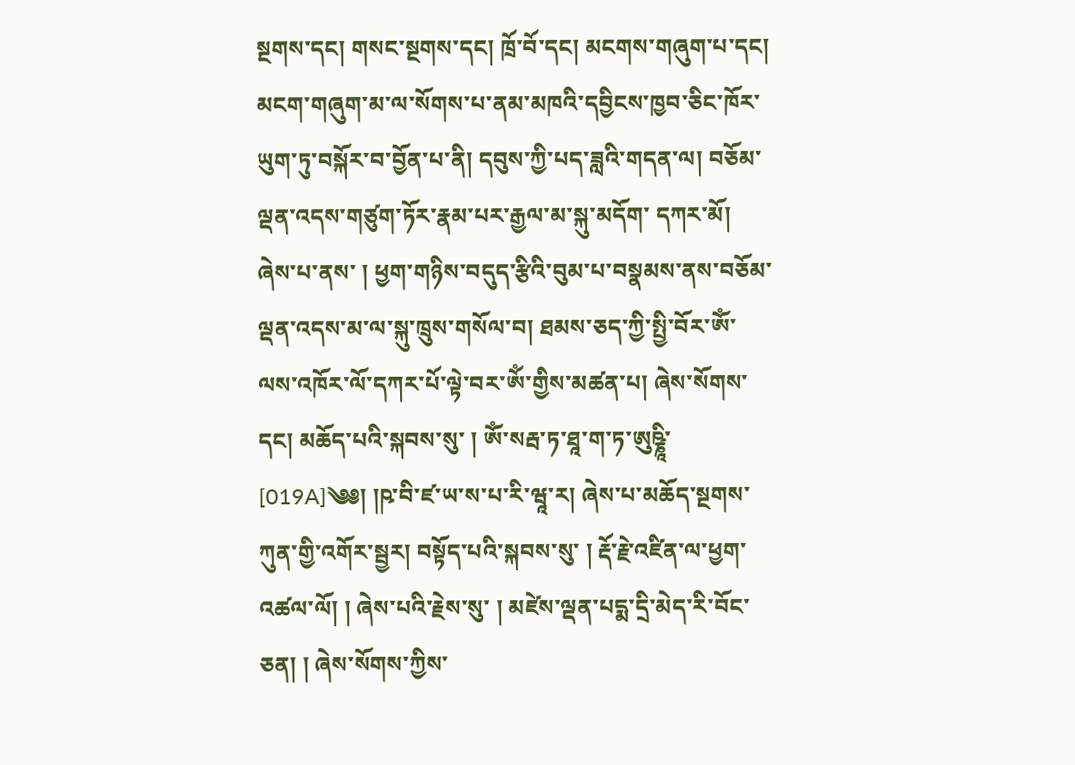སྔགས་དང། གསང་སྔགས་དང། ཁྲོ་བོ་དང། མངགས་གཞུག་པ་དང། མངག་གཞུག་མ་ལ་སོགས་པ་ནམ་མཁའི་དབྱིངས་ཁྱབ་ཅིང་ཁོར་ཡུག་ཏུ་བསྐོར་བ་བྱོན་པ་ནི། དབུས་ཀྱི་པད་ཟླའི་གདན་ལ། བཅོམ་ལྡན་འདས་གཙུག་ཏོར་རྣམ་པར་རྒྱལ་མ་སྐུ་མདོག་ དཀར་མོ། ཞེས་པ་ནས་ ། ཕྱག་གཉིས་བདུད་རྩིའི་བུམ་པ་བསྣམས་ནས་བཅོམ་ལྡན་འདས་མ་ལ་སྐུ་ཁྲུས་གསོལ་བ། ཐམས་ཅད་ཀྱི་སྤྱི་བོར་ཨོཾ་ལས་འཁོར་ལོ་དཀར་པོ་ལྟེ་བར་ཨོཾ་གྱིས་མཚན་པ། ཞེས་སོགས་དང། མཆོད་པའི་སྐབས་སུ་ ། ཨོཾ་སརྦ་ཏ་ཐཱ་ག་ཏ་ཨུཥྞཱི་ [019A]༄༅། །ཥ་བི་ཛ་ཡ་ས་པ་རི་ཝཱ་ར། ཞེས་པ་མཆོད་སྔགས་ཀུན་གྱི་འགོར་སྦྱར། བསྟོད་པའི་སྐབས་སུ་ ། རྡོ་རྗེ་འཛིན་ལ་ཕྱག་འཚལ་ལོ། ། ཞེས་པའི་རྗེས་སུ་ ། མཛེས་ལྡན་པདྨ་དྲི་མེད་རི་བོང་ཅན། ། ཞེས་སོགས་ཀྱིས་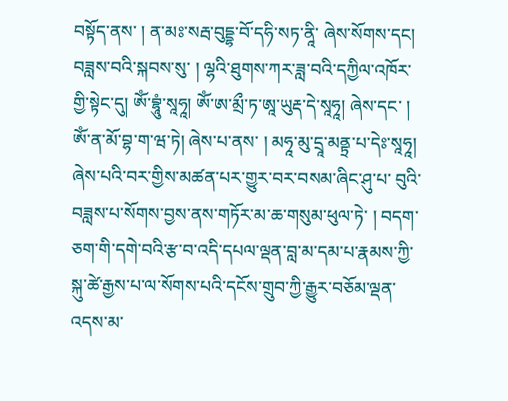བསྟོད་ནས་ ། ན་མཿ་སརྦ་བུདྡྷ་བོ་དཧི་སཏ་ནཱི་ ཞེས་སོགས་དང། བཟླས་བའི་སྐབས་སུ་ ། ལྷའི་ཐུགས་ཀར་ཟླ་བའི་དཀྱིལ་འཁོར་གྱི་སྟེང་དུ། ཨོཾ་བྷཱུཾ་སཱཧཱ། ཨོཾ་ཨ་མྲྀ་ཏ་ཨཱ་ཡུརྡ་དེ་སཱཧཱ། ཞེས་དང་ ། ཨོཾ་ན་མོ་བྷ་ག་ཝ་ཏེ། ཞེས་པ་ནས་ ། མཧཱ་མུ་དྲཱ་མནྟྲ་པ་དེཿ་སཱཧཱ། ཞེས་པའི་བར་གྱིས་མཚན་པར་གྱུར་བར་བསམ་ཞིང་ཤུ་པ་ བུའི་བཟླས་པ་སོགས་བྱས་ནས་གཏོར་མ་ཆ་གསུམ་ཕུལ་ཏེ་ ། བདག་ཅག་གི་དགེ་བའི་རྩ་བ་འདི་དཔལ་ལྡན་བླ་མ་དམ་པ་རྣམས་ཀྱི་སྐུ་ཚེ་རྒྱས་པ་ལ་སོགས་པའི་དངོས་གྲུབ་ཀྱི་རྒྱུར་བཅོམ་ལྡན་འདས་མ་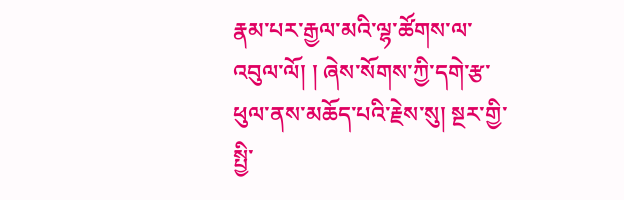རྣམ་པར་རྒྱལ་མའི་ལྷ་ཚོགས་ལ་འབུལ་ལོ། ། ཞེས་སོགས་ཀྱི་དགེ་རྩ་ ཕུལ་ནས་མཆོད་པའི་རྗེས་སུ། སྔར་གྱི་སྤྱི་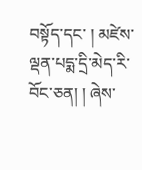བསྟོད་དང་ ། མཛེས་ལྡན་པདྨ་དྲི་མེད་རི་བོང་ཅན། ། ཞེས་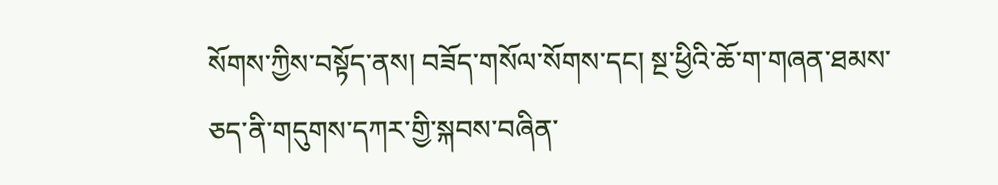སོགས་ཀྱིས་བསྟོད་ནས། བཟོད་གསོལ་སོགས་དང། སྔ་ཕྱིའི་ཆོ་ག་གཞན་ཐམས་ཅད་ནི་གདུགས་དཀར་གྱི་སྐབས་བཞིན་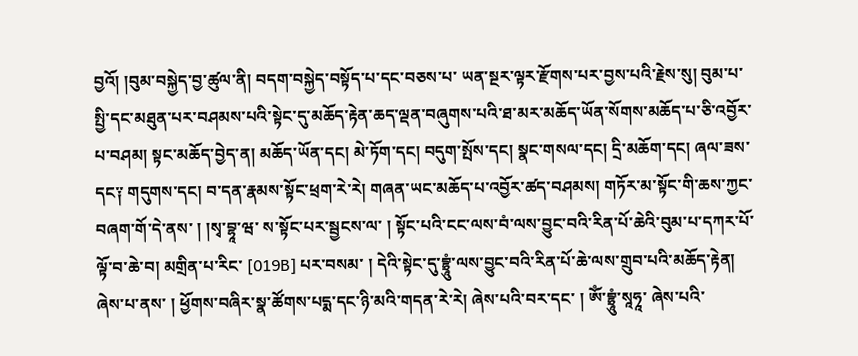བྱའོ། །བུམ་བསྐྱེད་བྱ་ཚུལ་ནི། བདག་བསྐྱེད་བསྟོད་པ་དང་བཅས་པ་ ཡན་སྔར་ལྟར་རྫོགས་པར་བྱས་པའི་རྗེས་སུ། བུམ་པ་སྤྱི་དང་མཐུན་པར་བཤམས་པའི་སྟེང་དུ་མཆོད་རྟེན་ཆད་ལྡན་བཞུགས་པའི་ཐ་མར་མཆོད་ཡོན་སོགས་མཆོད་པ་ཅི་འབྱོར་པ་བཤམ། སྟང་མཆོད་བྱེད་ན། མཆོད་ཡོན་དང། མེ་ཏོག་དང། བདུག་སྤོས་དང། སྣང་གསལ་དང། དྲི་མཆོག་དང། ཞལ་ཟས་ དང༑ གདུགས་དང། བ་དན་རྣམས་སྟོང་ཕྲག་རེ་རེ། གཞན་ཡང་མཆོད་པ་འབྱོར་ཚད་བཤམས། གཏོར་མ་སྟོང་གི་ཆས་ཀྱང་བཞག་གོ་དེ་ནས་ ། །སྭ་བྷཱ་ཝ་ ས་སྟོང་པར་སྦྱངས་ལ་ ། སྟོང་པའི་ངང་ལས་བཾ་ལས་བྱུང་བའི་རིན་པོ་ཆེའི་བུམ་པ་དཀར་པོ་ལྟོ་བ་ཆེ་བ། མགྲིན་པ་རིང་ [019B] པར་བསམ་ ། དེའི་སྟེང་དུ་བྷྲཱུཾ་ལས་བྱུང་བའི་རིན་པོ་ཆེ་ལས་གྲུབ་པའི་མཆོད་རྟེན། ཞེས་པ་ནས་ ། ཕྱོགས་བཞིར་སྣ་ཚོགས་པདྨ་དང་ཉི་མའི་གདན་རེ་རེ། ཞེས་པའི་བར་དང་ ། ཨོཾ་བྷྲཱུཾ་སཱཧཱ་ ཞེས་པའི་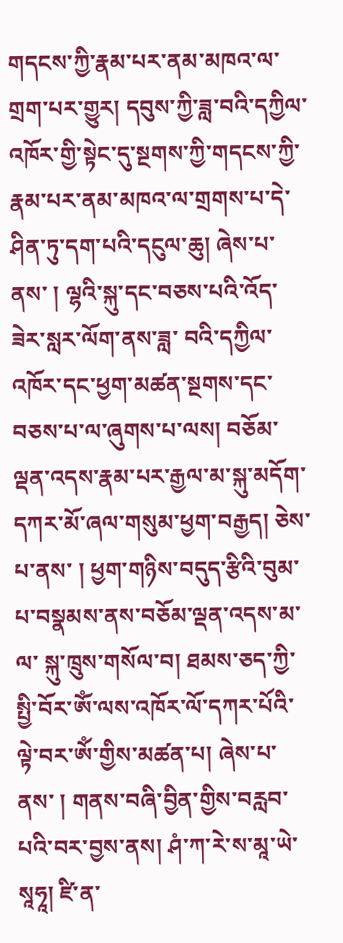གདངས་ཀྱི་རྣམ་པར་ནམ་མཁའ་ལ་གྲག་པར་གྱུར། དབུས་ཀྱི་ཟླ་བའི་དཀྱིལ་འཁོར་གྱི་སྟེང་དུ་སྔགས་ཀྱི་གདངས་ཀྱི་རྣམ་པར་ནམ་མཁའ་ལ་གྲགས་པ་དེ་ཤིན་ཏུ་དག་པའི་དངུལ་ཆུ། ཞེས་པ་ནས་ ། ལྷའི་སྐུ་དང་བཅས་པའི་འོད་ཟེར་སླར་ལོག་ནས་ཟླ་ བའི་དཀྱིལ་འཁོར་དང་ཕྱག་མཚན་སྔགས་དང་བཅས་པ་ལ་ཞུགས་པ་ལས། བཅོམ་ལྡན་འདས་རྣམ་པར་རྒྱལ་མ་སྐུ་མདོག་དཀར་མོ་ཞལ་གསུམ་ཕྱག་བརྒྱད། ཅེས་པ་ནས་ ། ཕྱག་གཉིས་བདུད་རྩིའི་བུམ་པ་བསྣམས་ནས་བཅོམ་ལྡན་འདས་མ་ལ་ སྐུ་ཁྲུས་གསོལ་བ། ཐམས་ཅད་ཀྱི་སྤྱི་བོར་ཨོཾ་ལས་འཁོར་ལོ་དཀར་པོའི་ལྟེ་བར་ཨོཾ་གྱིས་མཚན་པ། ཞེས་པ་ནས་ ། གནས་བཞི་བྱིན་གྱིས་བརླབ་པའི་བར་བྱས་ནས། ཤཾ་ཀ་རེ་ས་མཱ་ཡེ་སཱཧཱ། ཛི་ན་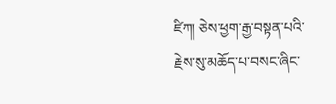ཛིཀ། ཅེས་ཕྱག་རྒྱ་བསྟན་པའི་རྗེས་སུ་མཆོད་པ་བསང་ཞིང་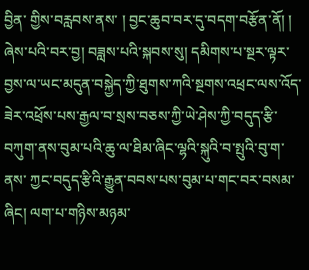བྱིན་ གྱིས་བརླབས་ནས་ ། བྱང་ཆུབ་བར་དུ་བདག་བརྩོན་ནོ། ། ཞེས་པའི་བར་བྱ། བཟླས་པའི་སྐབས་སུ། དམིགས་པ་སྔར་ལྟར་བྱས་ལ་ཡང་མདུན་བསྐྱེད་ཀྱི་ཐུགས་ཀའི་སྔགས་འཕྲང་ལས་འོད་ཟེར་འཕྲོས་པས་རྒྱལ་བ་སྲས་བཅས་ཀྱི་ཡེ་ཤེས་ཀྱི་བདུད་རྩི་བཀུག་ནས་བུམ་པའི་ཆུ་ལ་ཐིམ་ཞིང་ལྷའི་སྐུའི་བ་སྤུའི་བུ་ག་ནས་ ཀྱང་བདུད་རྩིའི་རྒྱུན་བབས་པས་བུམ་པ་གང་བར་བསམ་ཞིང། ལག་པ་གཉིས་མཉམ་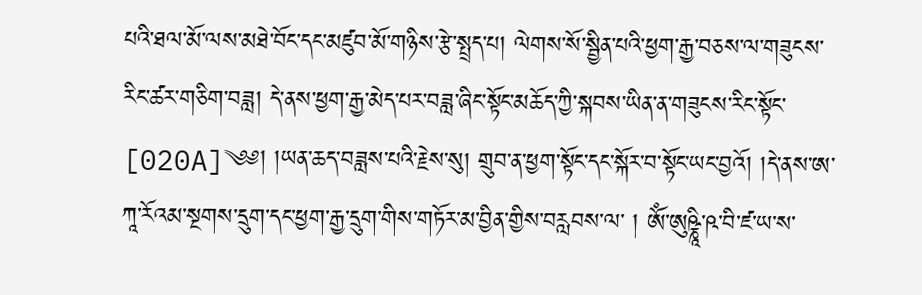པའི་ཐལ་མོ་ལས་མཐེ་བོང་དང་མཛུབ་མོ་གཉིས་རྩེ་སྤྲད་པ། ལེགས་སོ་སྦྱིན་པའི་ཕྱག་རྒྱ་བཅས་ལ་གཟུངས་རིང་ཚར་གཅིག་བཟླ། དེ་ནས་ཕྱག་རྒྱ་མེད་པར་བཟླ་ཞིང་སྟོང་མཆོད་ཀྱི་སྐབས་ཡིན་ན་གཟུངས་རིང་སྟོང་ [020A]༄༅། །ཡན་ཆད་བཟླས་པའི་རྗེས་སུ། གྲུབ་ན་ཕྱག་སྟོང་དང་སྐོར་བ་སྟོང་ཡང་བྱའོ། །དེ་ནས་ཨ་ཀཱ་རོའམ་སྔགས་དྲུག་དང་ཕྱག་རྒྱ་དྲུག་གིས་གཏོར་མ་བྱིན་གྱིས་བརླབས་ལ་ ། ཨོཾ་ཨུཥྞཱི་ཥ་བི་ཛ་ཡ་ས་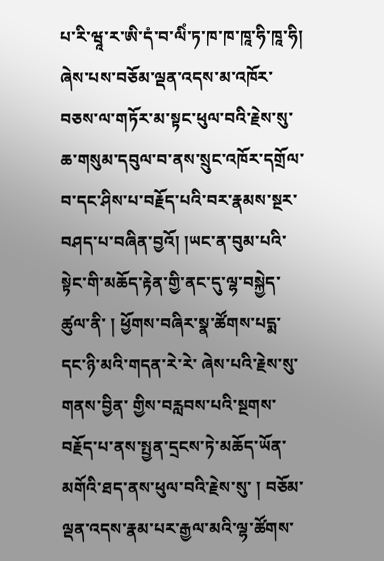པ་རི་ཝཱ་ར་ཨི་དཾ་བ་ལིཾ་ཏ་ཁ་ཁ་ཁཱ་ཧི་ཁཱ་ཧི། ཞེས་པས་བཅོམ་ལྡན་འདས་མ་འཁོར་ བཅས་ལ་གཏོར་མ་སྟང་ཕུལ་བའི་རྗེས་སུ་ཆ་གསུམ་དབུལ་བ་ནས་སྲུང་འཁོར་དགྲོལ་བ་དང་ཤིས་པ་བརྗོད་པའི་བར་རྣམས་སྔར་བཤད་པ་བཞིན་བྱའོ། །ཡང་ན་བུམ་པའི་སྟེང་གི་མཆོད་རྟེན་གྱི་ནང་དུ་ལྷ་བསྐྱེད་ཚུལ་ནི་ ། ཕྱོགས་བཞིར་སྣ་ཚོགས་པདྨ་དང་ཉི་མའི་གདན་རེ་རེ་ ཞེས་པའི་རྗེས་སུ་གནས་བྱིན་ གྱིས་བརླབས་པའི་སྔགས་བརྗོད་པ་ནས་སྤྱན་དྲངས་ཏེ་མཆོད་ཡོན་མགོའི་ཐད་ནས་ཕུལ་བའི་རྗེས་སུ་ ། བཅོམ་ལྡན་འདས་རྣམ་པར་རྒྱལ་མའི་ལྷ་ཚོགས་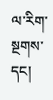ལ་རིག་སྔགས་དང།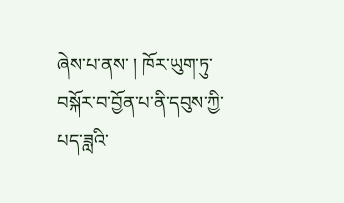ཞེས་པ་ནས་ ། ཁོར་ཡུག་ཏུ་བསྐོར་བ་བྱོན་པ་ནི་དབུས་ཀྱི་པད་ཟླའི་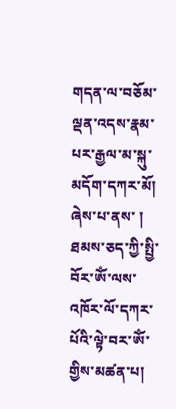གདན་ལ་བཅོམ་ལྡན་འདས་རྣམ་ པར་རྒྱལ་མ་སྐུ་མདོག་དཀར་མོ། ཞེས་པ་ནས་ ། ཐམས་ཅད་ཀྱི་སྤྱི་བོར་ཨོཾ་ལས་འཁོར་ལོ་དཀར་པོའི་ལྟེ་བར་ཨོཾ་གྱིས་མཚན་པ།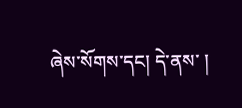ཞེས་སོགས་དང། དེ་ནས་ །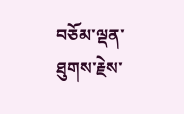བཅོམ་ལྡན་ཐུགས་རྗེས་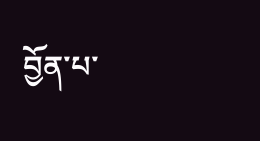བྱོན་པ་